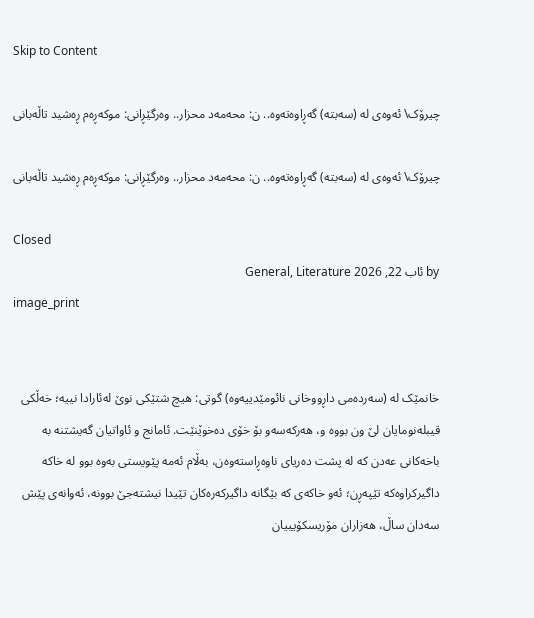Skip to Content

چیرۆک\ ئه‌وه‌ی لە (سه‌بته‌) گەڕاوەته‌وە.. ن: محه‌مه‌د محزار.. وەرگێڕانی: موكه‌ڕه‌م ڕه‌شید تاڵه‌بانی

چیرۆک\ ئه‌وه‌ی لە (سه‌بته‌) گەڕاوەته‌وە.. ن: محه‌مه‌د محزار.. وەرگێڕانی: موكه‌ڕه‌م ڕه‌شید تاڵه‌بانی

Closed
by ئاب 22, 2026 General, Literature
image_print


خانمێک لە (سەردەمی داڕووخانی نائومێدییه‌وه‌) گوتی: هیچ شتێکی نوێ لەئارادا نییە؛ خەڵکی قیبلەنومایان لێ ون بووە و، هەرکەسەو بۆ خۆی دەخوێنێت. ئامانج و ئاواتیان گەیشتنە بە باخەکانی عەدن کە لە پشت دەریای ناوەڕاستەوەن، بەڵام ئەمە پێویستی بەوه‌ بوو لە خاکە داگیرکراوەکە تێپەڕن؛ ئەو خاکەی کە بێگانە داگیرکەرەکان تێیدا نیشتەجێ بوونه‌، ئەوانەی پێش سەدان ساڵ، هەزاران مۆریسکۆیییان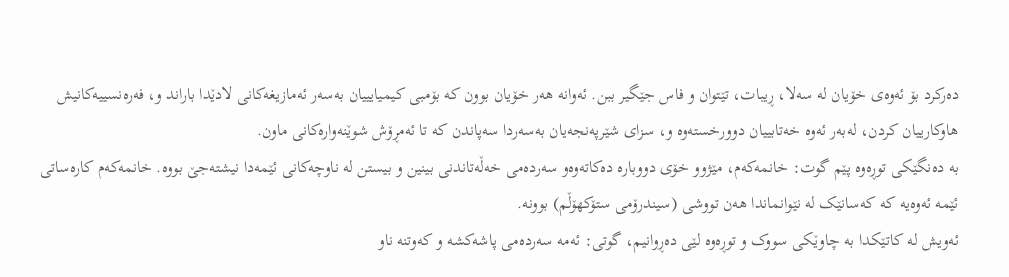دەرکرد بۆ ئەوەی خۆیان لە سەلا، ڕیبات، تێتوان و فاس جێگیر ببن. ئەوانە هەر خۆیان بوون کە بۆمبی کیمیایییان بەسەر ئەمازیغەکانی لادێدا باراند و، فەرەنسییەکانیش هاوکارییان کردن، لەبەر ئەوە خەتابییان دوورخستەوە و، سزای شێرپەنجەیان بەسەردا سەپاندن کە تا ئەمڕۆش شوێنەوارەکانی ماون.
بە دەنگێکی توڕەوە پێم گوت: خانمەکەم، مێژوو خۆی دووبارە دەکاتەوەو سەردەمی خەڵەتاندنی بینین و بیستن لە ناوچەکانی ئێمەدا نیشتەجێ بووە. خانمەکەم کارەساتی ئێمە ئەوەیە کە کەسانێک لە نێوانماندا هەن تووشی (سیندرۆمی ستۆکهۆڵم) بوونه‌.
ئەویش لە کاتێکدا بە چاوێکی سووک و توڕەوە لێی دەڕوانیم، گوتی: ئەمە سەردەمی پاشەکشە و کەوتنە ناو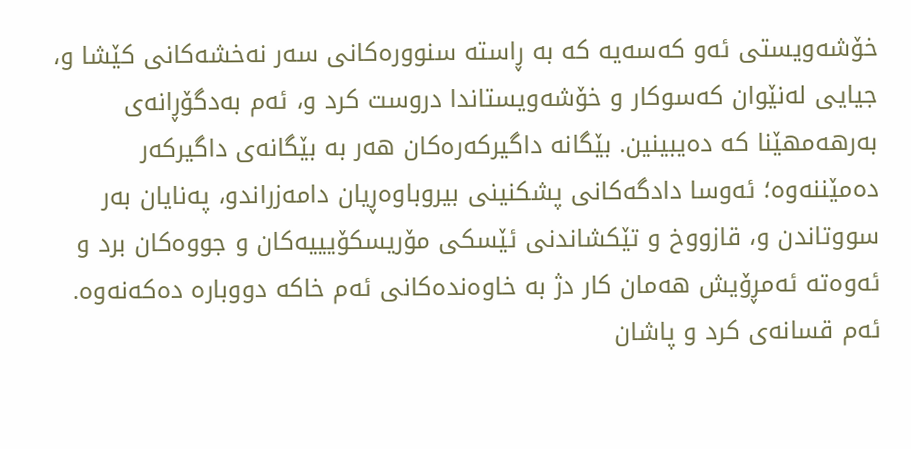خۆشەویستی ئەو کەسەیە کە بە ڕاسته‌ سنوورەکانی سەر نەخشەکانی کێشا و، جیایی لەنێوان کەسوکار و خۆشه‌ویستاندا دروست کرد و، ئەم به‌دگۆڕانەی بەرهەمهێنا کە دەیبینین. بێگانه‌ داگیركه‌رەکان هەر بە بێگانه‌ی داگیركه‌ر دەمێننەوە؛ ئه‌وسا دادگه‌کانی پشکنینی بیروباوەڕیان دامەزراندو، پەنایان بەر سووتاندن و، قازووخ و تێکشاندنی ئێسکی مۆریسکۆیییەکان و جووەکان برد و ئەوەته‌ ئەمڕۆیش هەمان کار دژ به‌ خاوەندەکانی ئەم خاکە دووبارە دەکەنەوە.
ئەم قسانەی کرد و پاشان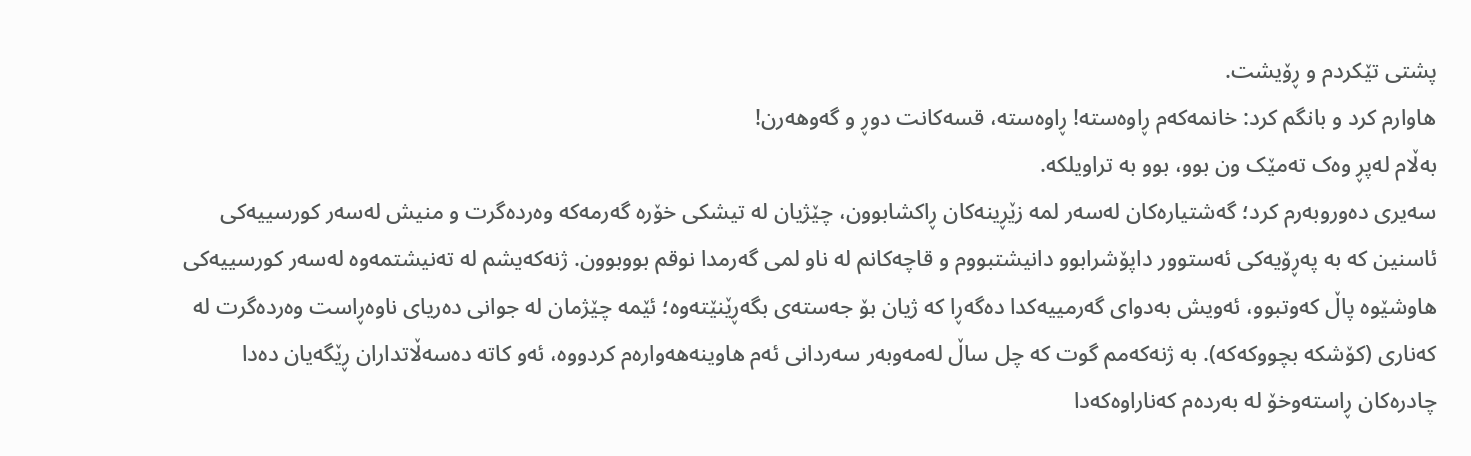پشتی تێکردم و ڕۆیشت.
هاوارم کرد و بانگم کرد: خانمەکەم ڕاوه‌سته‌! ڕاوه‌ستە، قسەکانت دوڕ و گەوهەرن!
بەڵام لەپڕ وەک تەمێک ون بوو، بوو بە تراویلکە.
سەیری دەوروبەرم کرد؛ گەشتیارەکان لەسەر لمە زێڕینەکان ڕاکشابوون، چێژیان لە تیشکی خۆرە گەرمەکە وەردەگرت و منیش لەسەر کورسییەکی ئاسنین کە بە په‌ڕۆیه‌کی ئه‌ستوور داپۆشرابوو دانیشتبووم و قاچەکانم لە ناو لمی گەرمدا نوقم بووبوون. ژنەکەیشم لە تەنیشتمه‌وه‌ لەسەر کورسییەکی هاوشێوە پاڵ كه‌وتبوو، ئەویش بەدوای گەرمییەکدا دەگەڕا کە ژیان بۆ جەستەی بگەڕێنێتەوە؛ ئێمە چێژمان لە جوانی دەریای ناوەڕاست وەردەگرت لە کەناری (كۆشكه‌ بچووكه‌كه‌). بە ژنەکەمم گوت کە چل ساڵ لەمەوبەر سەردانی ئەم هاوینەهەوارەم کردووە، ئەو کاتە دەسەڵاتداران ڕێگەیان دەدا چادرەکان ڕاستەوخۆ لە بەردەم کەناراوەکەدا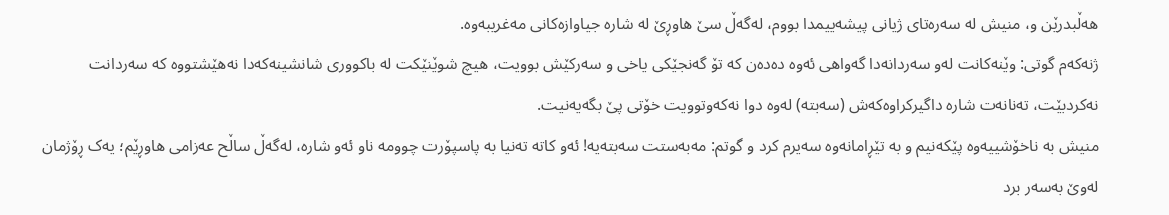هەڵبدرێن و، منیش لە سەرەتای ژیانی پیشەییمدا بووم، لەگەڵ سێ هاوڕێ لە شارە جیاوازەکانی مەغریبەوە.
ژنەکەم گوتی: وێنەکانت لەو سەردانەدا گه‌واهی ئەوە دەدەن کە تۆ گەنجێکی یاخی و سەرکێش بوویت، هیچ شوێنێکت لە باکووری شانشینەکەدا نەهێشتووە کە سەردانت نەکردبێت، تەنانەت شارە داگیرکراوەکەش (سه‌بته‌) له‌وه‌ دوا نەکەوتوویت خۆتی پێ بگه‌یه‌نیت.
منیش بە ناخۆشییەوە پێکەنیم و بە تێڕامانەوە سەیرم کرد و گوتم: مەبەستت سه‌بته‌یە! ئەو کاتە ته‌نیا بە پاسپۆرت چوومە ناو ئەو شارە، لەگەڵ ساڵح عەزامی هاوڕێم؛ یەک ڕۆژمان لەوێ بەسەر برد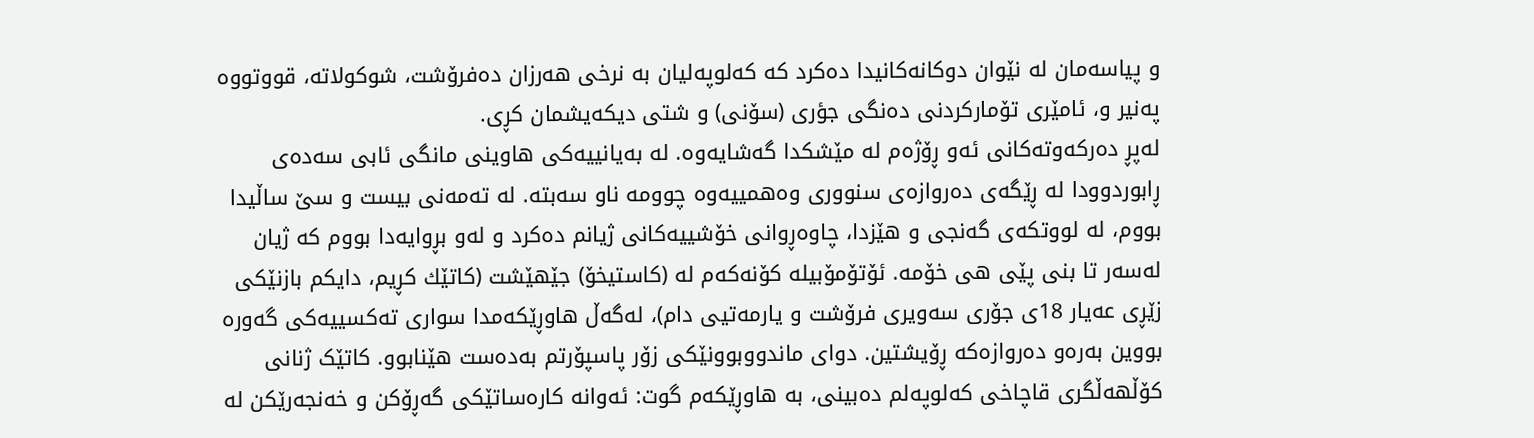و پیاسەمان لە نێوان دوکانەکانیدا دەکرد کە کەلوپەلیان بە نرخی هەرزان دەفرۆشت، شوکولاتە، قووتووه‌ پەنیر و، ئامێری تۆمارکردنی دەنگی جؤری (سۆنی) و شتی دیكه‌یشمان کڕی.
لەپڕ دەرکەوتەکانی ئەو ڕۆژەم لە مێشکدا گەشایەوە. لە بەیانییەکی هاوینی مانگی ئابی سەدەی ڕابوردوودا لە ڕێگەی دەروازەی سنووری وەهمییەوە چوومە ناو سه‌بته‌. لە تەمەنی بیست و سێ ساڵیدا بووم، لە لووتکەی گەنجی و هێزدا، چاوەڕوانی خۆشییەکانی ژیانم دەکرد و له‌و بڕوایه‌دا بووم کە ژیان لەسەر تا بنی پێی هی خۆمە. ئۆتۆمۆبیلە کۆنەکەم لە (کاستیخۆ) جێهێشت (كاتێك کڕیم، دایکم بازنێکی زێڕی عەیار 18ی جۆری سەویری فرۆشت و یارمەتیی دام)، لەگەڵ هاوڕێکه‌مدا سواری تەکسییەکی گەورە بووین بەرەو دەروازەکە ڕۆیشتین. دوای ماندووبوونێکی زۆر پاسپۆرتم بەدەست هێنابوو. کاتێک ژنانی كۆڵهەڵگری قاچاخی کەلوپەلم دەبینی، بە هاوڕێكه‌م گوت: ئەوانە کارەساتێکی گەڕۆکن و خەنجەرێکن لە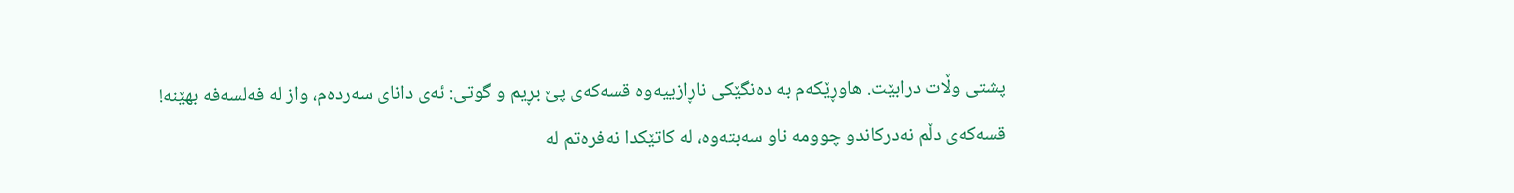پشتی وڵات درابێت. هاوڕێکەم بە دەنگێکی ناڕازییەوە قسەکەی پێ بڕیم و گوتی: ئەی دانای سەردەم، واز لە فەلسەفە بهێنە! قسەکەی دڵم نه‌دركاندو چوومە ناو سه‌بته‌وه‌‌، لە کاتێکدا نەفرەتم لە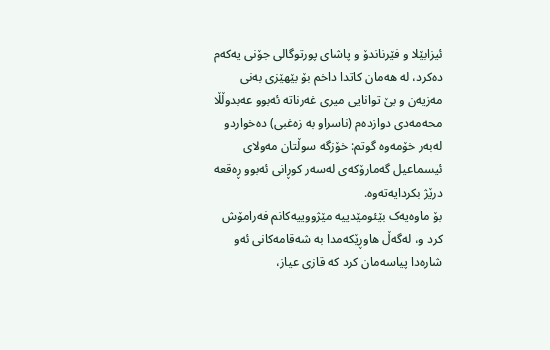ئیزابێلا و فێرناندۆ و پاشای پورتوگالی جۆنی یەکەم دەکرد، لە هەمان کاتدا داخم بۆ بێهێزی بەنی مەزیه‌ن و بێ توانایی میری غەرناتە ئەبوو عەبدوڵڵا محەمەدی دوازدەم (ناسراو بە زه‌غبی) دەخواردو لەبەر خۆمەوە گوتم: خۆزگە سوڵتان مەولای ئیسماعیل گەمارۆکەی لەسەر کوڕانی ئەبوو ڕەقعە درێژ بکردایەتەوە.
بۆ ماوەیەک بێئومێدییە مێژووییەکانم فەرامۆش کرد و، لەگەڵ هاوڕێکه‌مدا بە شەقامەکانی ئەو شارەدا پیاسەمان کرد کە قازی عیاز،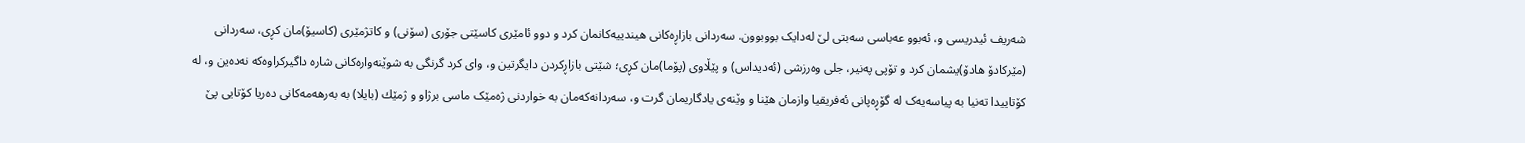شەریف ئیدریسی و، ئەبوو عەباسی سه‌بتی لێ لەدایک بووبوون. سەردانی بازاڕەکانی هیندییەکانمان کرد و دوو ئامێری کاسێتی جۆری (سۆنی) و کاتژمێری (کاسیۆ)مان کڕی، سەردانی (مێرکادۆ هادۆ)یشمان کرد و تۆپی پەنیر، جلی وەرزشی (ئەدیداس) و پێڵاوی (پۆما)مان کڕی؛ شێتی بازاڕکردن دایگرتین و، وای کرد گرنگی بە شوێنەوارەکانی شارە داگیرکراوەکە نەدەین و، لە کۆتاییدا ته‌نیا بە پیاسەیەک لە گۆڕەپانی ئەفریقیا وازمان هێنا و وێنەی یادگاریمان گرت و، سەردانەکەمان بە خواردنی ژەمێک ماسی برژاو و ژمێك (بایلا) به‌ بەرهەمەکانی دەریا کۆتایی پێ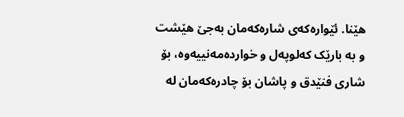هێنا. ئێوارەكه‌ی شارەکەمان بەجێ هێشت و بە بارێک کەلوپەل و خواردەمەنییەوە، بۆ شاری فنێدق و پاشان بۆ چادرەکەمان لە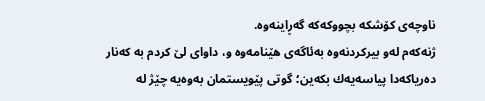ناوچه‌ی كۆشكه‌ بچووكه‌كه‌ گەڕاینەوە.
ژنەکەم لەو بیركردنه‌وه‌ به‌ئاگه‌ی هێنامەوە و، داوای لێ کردم به‌ کەنار دەریاکەدا پیاسه‌یه‌ك بكه‌ین؛ گوتی پێویستمان بەوەیە چێژ لە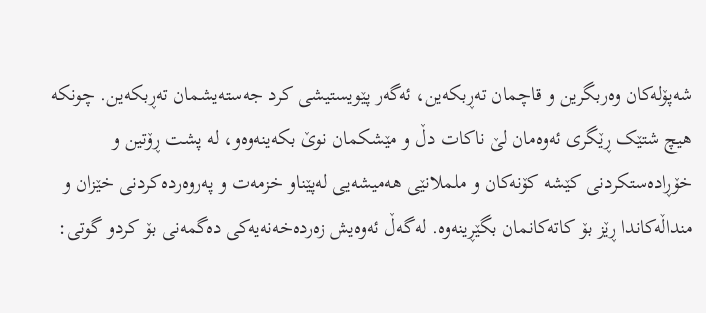شەپۆلەکان وەربگرین و قاچمان تەڕبکەین، ئەگەر پێویستیشی کرد جەستەیشمان تەڕبکەین. چونکە هیچ شتێک ڕێگری ئه‌وه‌مان لێ ناکات دڵ و مێشكمان نوێ بكه‌ینه‌وه‌و، لە پشت ڕۆتین و خۆڕاده‌‌ستكردنی کێشە کۆنەکان و ململانێی هه‌میشه‌یی لەپێناو خزمەت و په‌روه‌رده‌کردنی خێزان و منداڵەکاندا ڕێز بۆ کاتەکانمان بگێڕینه‌وه‌. له‌گه‌ڵ ئه‌وه‌یش زەردەخەنەیەکی دەگمەنی بۆ كردو گوتی: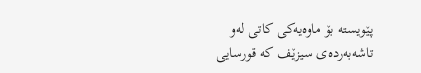پێویستە بۆ ماوەیەکی کاتی لەو تاشەبەردەی سیزێف کە قورسایی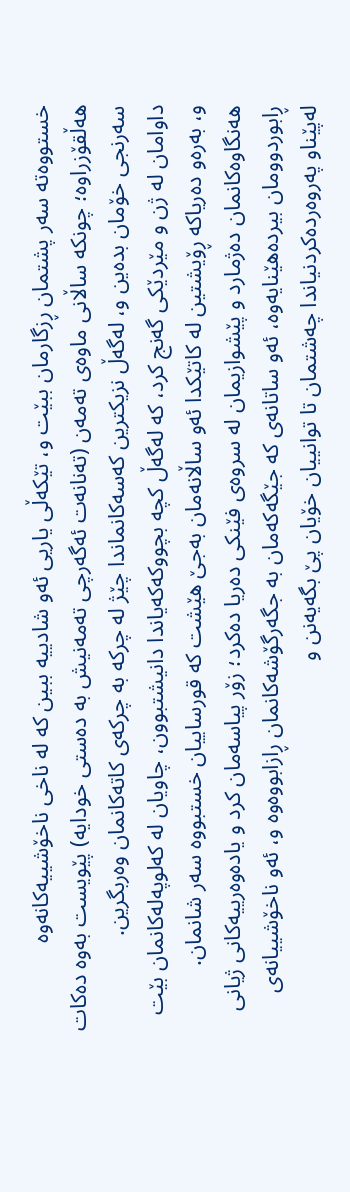خستووەتە سەر پشتمان ڕزگارمان ببێت و، تێکەڵی یاریی ئەو شادییە ببین کە لە ناخی ناخۆشییەکانەوە هه‌ڵقۆزراوە؛ چونکە ساڵانی ماوەی تەمەن (تەنانەت ئەگەرچی تەمەنیش بە دەستی خودایه‌) پێویست بەوە ده‌كات سەرنجی خۆمان بدەین و، لەگەڵ نزیکترین کەسەکانماندا چێژ لە چرکە بە چرکەی کاتەکانمان وەربگرین.
داوامان لە ژن و مێردێکی گەنج کرد، کە لەگەڵ کچە بچووکەکەیاندا دانیشتبوون، چاویان لە کەلوپەلەکانمان بێت و، بەرەو دەریاکە ڕۆیشتین لە کاتێکدا ئەو ساڵانەمان بەجێ هێشت کە قورساییان خستبووە سەر شانمان. هەنگاوەکانمان دەژمارد و پێشوازیمان لە سروه‌ی فێنکی دەریا دەکرد؛ زۆر پیاسەمان کرد و یادەوەرییەکانی ژیانی ڕابوردوومان بیردەهێنایەوە، ئەو ساتانەی کە جێگه‌کەمان بە جگەرگۆشەکانمان ڕازابووەوه‌ و، ئەو ناخۆشییانەی لەپێناو پەروەردەکردنیاندا چەشتمان تا توانییان خۆیان پێ بگه‌یه‌نن و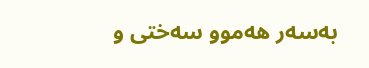بەسەر هەموو سەختی و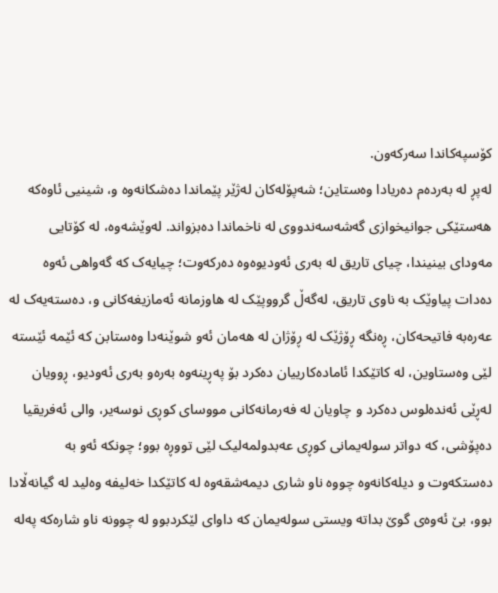کۆسپەکاندا سەرکەون.
لەپڕ لە بەردەم دەریادا وەستاین؛ شەپۆلەکان لەژێر پێماندا دەشکانەوە و، شینیی ئاوەکە هەستێکی جوانیخوازی گەشەسه‌ندووی لە ناخماندا دەبزواند. لەوێشەوە، لە کۆتایی مەودای بینیندا، چیای تاریق لە بەری ئەودیوه‌وه‌ دەرکەوت؛ چیایەک کە گه‌واهی ئه‌وه‌ دەدات پیاوێک بە ناوی تاریق، له‌گه‌ڵ گرووپێک لە هاوزمانە ئەمازیغەکانی و، دەستەیەک لە عەرەبە فاتیحەکان، ڕەنگە ڕۆژێک لە ڕۆژان لە هەمان ئەو شوێنەدا وەستابن کە ئێمە ئێسته‌ لێی وەستاوین، لە کاتێکدا ئامادەکارییان دەکرد بۆ پەڕینەوە بەرەو بەری ئەودیو، ڕوویان لەڕێی ئەندەلوس دەکرد و چاویان لە فەرمانەکانی مووسای کوڕی نوسەیر، والی ئەفریقیا دەپۆشی، کە دواتر سولەیمانی کوڕی عەبدولمەلیک لێی تووڕه‌ بوو؛ چونکە ئەو بە دەستکەوت و دیلەکانەوە چووە ناو شاری دیمەشقه‌وه‌ لە کاتێکدا خەلیفە وەلید لە گیانه‌ڵادا بوو، بێ ئەوەی گوێ بداتە ویستی سولەیمان کە داوای لێکردبوو لە چوونە ناو شاره‌كه‌ پەلە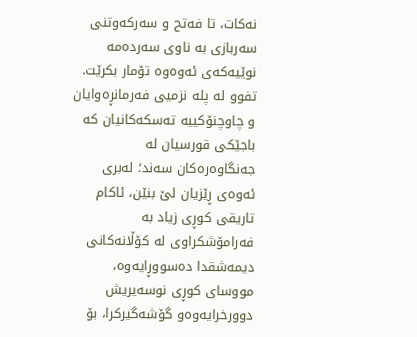نەکات، تا فەتح و سەرکەوتنی سەربازی بە ناوی سەردەمە نوێیەکەی ئەوەوە تۆمار بکرێت. تفوو لە پله‌ نزمیی فەرمانڕەوایان و چاوچنۆكییە تەسکەکانیان کە باجێکی قورسیان لە جه‌نگاوه‌ره‌کان سەند؛ لەبری ئه‌وه‌ی ڕێزیان لێ بنێن، ئاكام تاریقی کوڕی زیاد بە فەرامۆشکراوی لە کۆڵانەکانی دیمەشقدا ده‌سووڕایەوە، مووسای کوڕی نوسەیریش دوورخرایه‌وه‌و گۆشه‌گیركرا، بۆ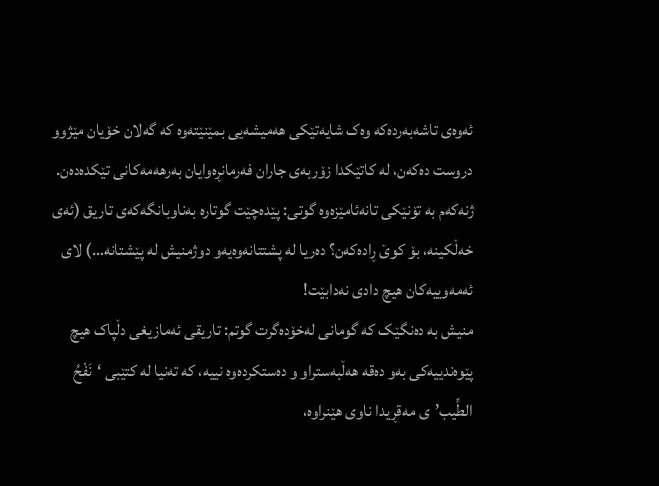ئەوەی تاشەبەردەکە وەک شایەتێکی هه‌میشه‌یی بمێنێتەوە کە گەلان خۆیان مێژوو دروست دەکەن، لە کاتێکدا زۆربەی جاران فەرمانڕەوایان بەرهەمەکانی تێکدەدەن.
ژنه‌کەم بە تۆنێکی تانەئامێزه‌وه‌ گوتی: پێده‌چێت گوتارە بەناوبانگەکەی تاریق (ئەی خەڵکینە، بۆ کوێ ڕادەکەن؟ دەریا لە پشتتانەوه‌یه‌و دوژمنیش لە پێشتانە…) لای ئەمەوییەکان هیچ دادی نه‌دابێت!
منیش بە دەنگێک کە گومانی له‌خۆده‌گرت گوتم: تاریقی ئەمازیغی دڵپاک هیچ پێوەندییەکی بەو دەقە هەڵبەستراو و دەستکردەوە نییە، کە ته‌نیا لە کتێبی ‘نَفْحُ الطِّيب’ی مەقڕیدا ناوی هێنراوە،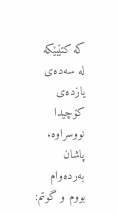کە کتێبێکە لە سەدەی یازدەی کۆچیدا نووسراوە.
پاشان بەردەوام بووم و گوتم: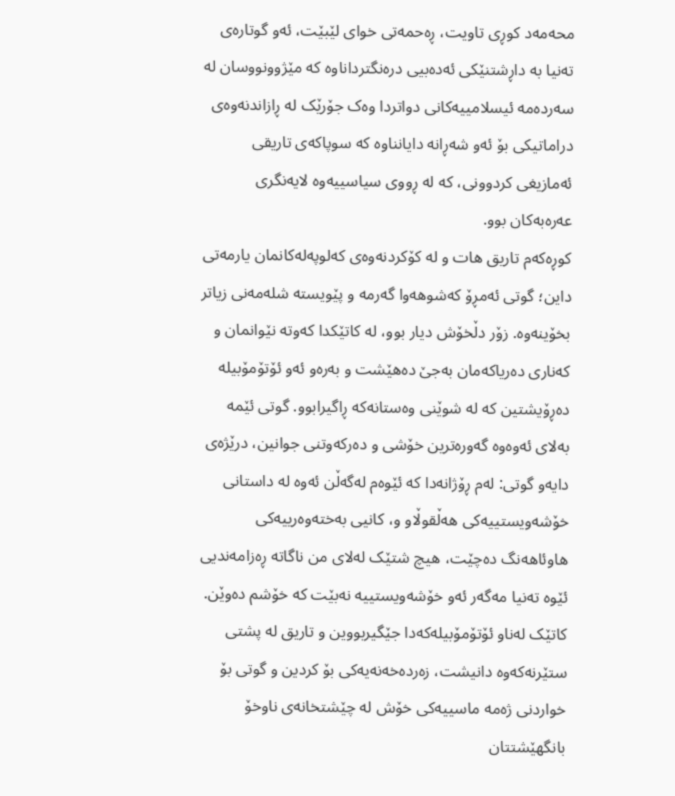محەمەد کوڕی تاویت، ڕەحمەتی خوای لێبێت، ئەو گوتارەی ته‌نیا بە داڕشتنێکی ئەدەبیی دره‌نگترداناوە کە مێژوونووسان لە سەردەمە ئیسلامییەکانی دواتردا وەک جۆرێک لە ڕازاندنەوەی دراماتیکی بۆ ئەو شەڕانە دایانناوە کە سوپاکەی تاریقی ئەمازیغی كردوونی، کە له‌ ڕووی سیاسییه‌وه‌ لایه‌نگری عەرەبەکان بوو.
کوڕەکەم تاریق هات و لە کۆکردنەوەی کەلوپەلەکانمان یارمەتی داین؛ گوتی ئەمڕۆ کەشوهەوا گەرمە و پێویستە شلەمەنی زیاتر بخۆینەوە. زۆر دڵخۆش دیار بوو، لە کاتێکدا کەوتە نێوانمان و کەناری دەریاکەمان بەجێ دەهێشت و بەرەو ئەو ئۆتۆمۆبیلە دەڕۆیشتین کە لە شوێنی وەستانەکە ڕاگیرابوو. گوتی ئێمە به‌لای ئەوه‌وه‌ گەورەترین خۆشی و دەرکەوتنی جوانین، درێژه‌ی دایه‌و گوتی: لەم ڕۆژانەدا كه‌ ئێوه‌م لەگەڵن ئه‌وه‌ له‌ داستانی خۆشەویستییەکی هه‌ڵقوڵاو و، كانیی بەختەوەرییەکی هاوئاهەنگ ده‌چێت، هیچ شتێک لەلای من ناگاته‌ ڕەزامەندیی ئێوە ته‌نیا مه‌گه‌ر ئه‌و خۆشه‌ویستییه‌ نه‌بێت كه‌ خۆشم ده‌وێن.
کاتێک لەناو ئۆتۆمۆبیلەکەدا جێگیربووین و تاریق لە پشتی ستێرنەکەوە دانیشت، زەردەخەنەیەکی بۆ کردین و گوتی بۆ خواردنی ژەمە ماسییەکی خۆش لە چێشتخانەی ناوخۆ بانگهێشتتان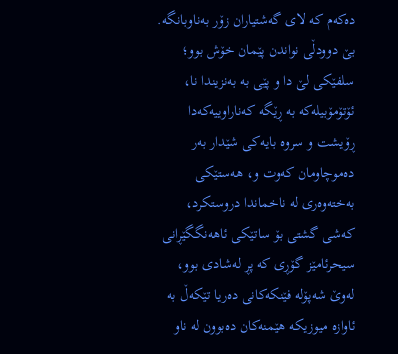دەکه‌م کە لای گەشتیاران زۆر به‌ناوبانگە. بێ دوودڵی نواندن پێمان خۆش بوو؛ سلفێكی لێ دا و پێی بە بەنزیندا نا، ئۆتۆمۆبیلەکە بە ڕێگه‌ کەناراوییەکەدا ڕۆیشت و سروه‌ بایه‌كی شێدار بەر دەموچاومان که‌وت و، هەستێکی بەختەوەری لە ناخماندا دروستکرد، کەشی گشتی بۆ ساتێکی ئاهەنگگێڕانی سیحرئامێز گۆڕی کە پڕ لەشادی بوو، لەوێ شەپۆلە فێنکەکانی دەریا تێکەڵ بە ئاوازه‌ میوزیكه‌ هێمنەکان ده‌بوون لە ناو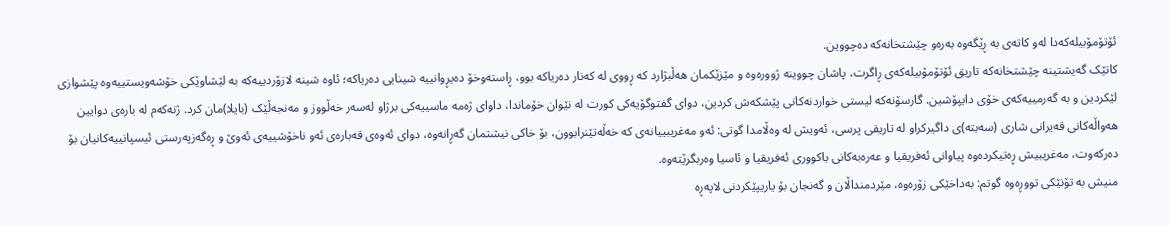ئۆتۆمۆبیلەکەدا لەو کاته‌ی بە ڕێگه‌وه‌ به‌ره‌و چێشتخانەکە ده‌چووین.
کاتێک گەیشتینە چێشتخانەكه‌ تاریق ئۆتۆمۆبیلەکەی ڕاگرت، پاشان چووینە ژوورەوە و مێزێکمان هەڵبژارد کە ڕووی لە کەنار دەریاکە بوو، ڕاستەوخۆ دەیڕوانییە شینایی دەریاکە؛ ئاوە شینە لازۆردییەکە بە لێشاوێکی خۆشەویستییەوە پێشوازی لێکردین و بە گەرمییەکەی خۆی دایپۆشین. گارسۆنەکە لیستی خواردنەکانی پێشکەش کردین، دوای گفتوگۆیەکی کورت لە نێوان خۆماندا، داوای ژەمە ماسییەکی برژاو لەسەر خەڵووز و مەنجەڵێک (بایلا)مان کرد. ژنه‌کەم لە بارەی دوایین هەواڵەکانی قەیرانی شاری (سه‌بته‌)ی داگیرکراو له‌ تاریقی پرسی، ئەویش لە وەڵامدا گوتی: ئەو مەغریبییانەی کە خەڵەتێنرابوون، بۆ خاکی نیشتمان گەڕانەوە، دوای ئەوەی قەبارەی ئەو ناخۆشییەی ئەوێ و ڕەگەزپەرستی ئیسپانییەکانیان بۆ دەرکەوت، مەغریبیش ڕەتیکردەوە پیاوانی ئەفریقیا و عەرەبەکانی باکووری ئەفریقیا و ئاسیا وەربگرێتەوە.
منیش بە تۆنێکی تووڕەوە گوتم: بەداخێکی زۆرەوە، مێردمنداڵان و گەنجان بۆ یاریپێکردنی لاپەڕە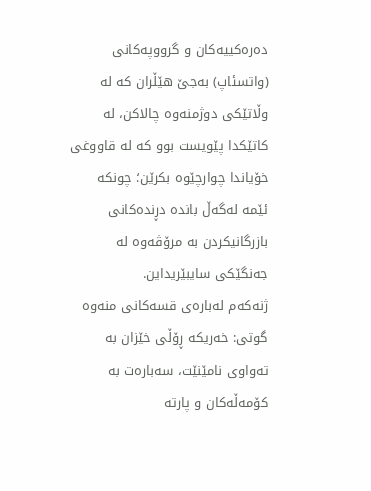دەرەکییەکان و گرووپەکانی (واتسئاپ) به‌جێ هێڵران کە لە وڵاتێکی دوژمنەوە چالاکن، لە کاتێکدا پێویست بوو كه‌ له‌ قاووغی خۆیاندا چوارچێوه‌ بکرێن؛ چونکە ئێمە لەگەڵ باندە دڕندەکانی بازرگانیکردن بە مرۆڤەوە لە جەنگێکی سایبێریداین.
ژنەکەم له‌باره‌ی قسەکانی منه‌وه‌ گوتی: خەریکە ڕۆڵی خێزان بە تەواوی نامێنێت، سەبارەت بە کۆمەڵەکان و پارتە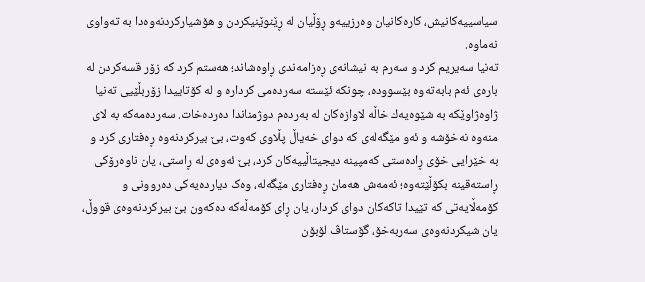سیاسییەکانیش، کارەکانیان وەرزییەو ڕۆڵیان لە ڕێنوێنیکردن و هۆشیارکردنەوەدا بە تەواوی نه‌ماوه‌.
ته‌نیا سەیریم کرد و سەرم بە نیشانەی ڕەزامەندی ڕاوەشاند؛ هەستم کرد کە زۆر قسەکردن لە باره‌ی ئه‌م بابەتەوه‌ بێسوودە، چونکە ئێستە سەردەمی کردارە و لە کۆتاییدا زۆربڵێیی ته‌نیا ژاوەژاوێکە به‌ شێوه‌یه‌ك خاڵە لاوازەکان لە بەردەم دوژمناندا دەردەخات. سەردەمەکە بە لای منەوە نەخۆشە و ئەو مێگەلەی کە دوای خه‌یاڵ پڵاوی کەوت، بێ بیرکردنەوە ڕەفتاری کرد و بە خێرایی خۆی ڕاده‌ستی کەمپینە دیجیتاڵییەکان كرد، بێ ئەوەی لە ڕاستی، یان ناوەرۆکی ڕاستەقینە بکۆڵێتەوە؛ ئەمەش هەمان ڕەفتاری مێگەله‌، وەک دیاردەیەکی دەروونی و کۆمەڵایەتی کە تێیدا تاکەکان دوای کردار، یان ڕای کۆمەڵەکە دەکەون بێ بیرکردنەوەی قووڵ، یان شیکردنەوەی سەربەخۆ، گۆستاڤ لۆبۆن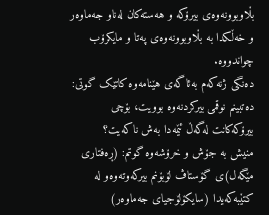بڵاوبوونەوەی بیرۆکە و هەستەکان لەناو جەماوەر و خه‌ڵكدا بە بڵاوبوونەوەی پەتا و مایکرۆب چواندووه‌.
دەنگی ژنەکەم بەئاگه‌ی هێنامەوە کاتێک گوتی: دەتبینم نوقمی بیرکردنەوە بوویت، بۆچی بیرۆکەکانت لەگەڵ ئێمەدا بەش ناکەیت؟
منیش بە جۆش و خرۆشەوە گوتم: (ڕەفتاری مێگەل)ی گۆستاڤ لۆبۆنم بیرکەوتەوەو لە کتێبەکەیدا (سايكۆلۆجيای جه‌ماوه‌ر)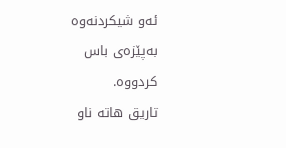ئەو شیکردنەوە به‌پێزەی باس كردووه‌.
تاریق هاتە ناو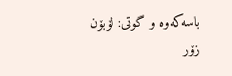باسەکەوە و گوتی: لۆبۆن زۆر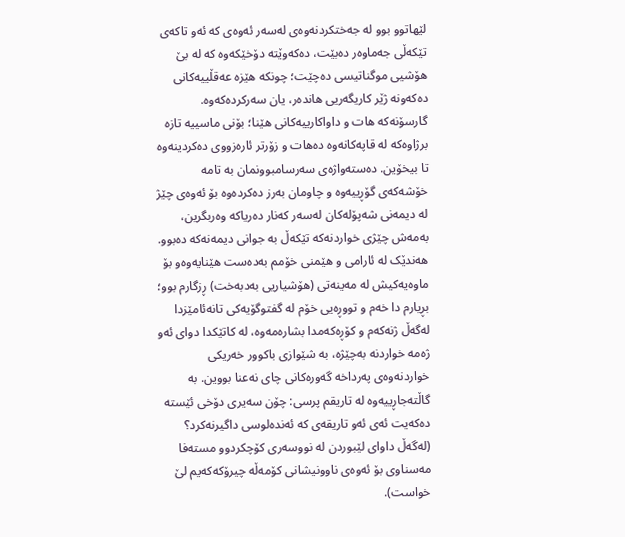لێهاتوو بوو لە جەختکردنەوەی لەسەر ئەوەی کە ئەو تاکەی تێکەڵی جەماوەر دەبێت، دەکەوێتە دۆخێکەوە کە لە بێ هۆشیی موگناتیسی دەچێت؛ چونکە هێزە عەقڵییەکانی دەکەونە ژێر کاریگەریی هاندەر، یان سەرکردەکەوە.
گارسۆنەکە هات و داواکارییەکانی هێنا؛ بۆنی ماسییە تازه‌ برژاوەکە لە قاپەکانەوە دەهات و زۆرتر ئارەزووی دەکردینەوە تا بیخۆین. دەستەواژەی سەرسامبوونمان بە تامە خۆشەکەی گۆڕییەوە و چاومان بەرز دەکردەوە بۆ ئەوەی چێژ لە دیمەنی شەپۆلەکان لەسەر کەنار دەریاکە وەربگرین، بەمەش چێژی خواردنەکە تێکەڵ بە جوانی دیمەنەکە ده‌بوو.
هەندێک لە ئارامی و هێمنی خۆمم بەدەست هێنایەوەو بۆ ماوەیەکیش لە مەینەتی (هۆشیاریی بەدبەخت) ڕزگارم بوو؛ بڕیارم دا خەم و تووڕەیی خۆم لە گفتوگۆیەکی تانەئامێزدا لەگەڵ ژنه‌كه‌م و کۆڕەکەمدا بشارەمەوە، لە کاتێکدا دوای ئەو ژەمە خواردنە بەچێژە، بە شێوازی باکوور خەریکی خواردنەوەی پەرداخە گەورەکانی چای نەعنا بووین. بە گاڵتەجاڕییەوە لە تاریقم پرسی: چۆن سەیری دۆخی ئێسته‌ دەکەیت ئەی ئەو تاریقەی کە ئەندەلوسی داگیرنەکرد؟ (له‌گه‌ڵ داوای لێبوردن لە نووسەری کۆچکردوو مستەفا مەسناوی بۆ ئه‌وه‌ی ناوونیشانی کۆمەڵە چیرۆکەکەیم لێ خواست).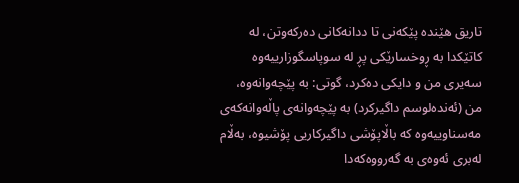تاریق هێندە پێکەنی تا ددانەکانی دەرکەوتن، لە کاتێکدا بە ڕوخسارێکی پڕ لە سوپاسگوزارییەوە سەیری من و دایکی دەکرد، گوتی: بە پێچەوانەوە، من (ئەندەلوسم داگیرکرد) بە پێچەوانەی پاڵەوانەکەی مەسناوییه‌وه‌ کە باڵاپۆشی داگیركاریی پۆشیوە، بەڵام لەبری ئەوەی بە گەرووه‌كه‌دا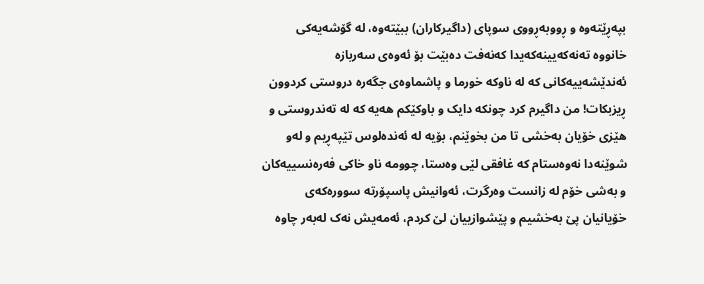بپەڕێتەوە و ڕووبەڕووی سوپای (داگیركاران) ببێتەوە، لە گۆشەیەکی خانووە تەنەکەیینەکەیدا کەنەفت دەبێت بۆ ئەوەی سەربازە ئه‌ندێشه‌ییەکانی کە لە ناوکە خورما و پاشماوەی جگەرە دروستی کردوون ڕیزبکات! من داگیرم کرد چونکە دایک و باوکێکم هەیە کە لە تەندروستی و هێزی خۆیان بەخشی تا من بخوێنم، بۆیە لە ئەندەلوس تێپەڕیم و لەو شوێنەدا نەوەستام کە غافقی لێی وەستا، چوومە ناو خاکی فەرەنسییەکان و بەشی خۆم لە زانست وەرگرت، ئەوانیش پاسپۆرتە سوورەکەی خۆیانیان پێ بەخشیم و پێشوازییان لێ کردم، ئەمەیش نەک لەبەر چاوە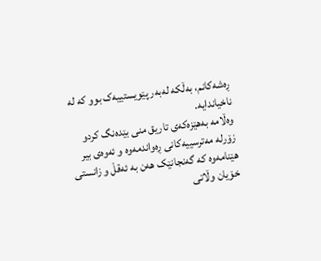ڕەشەکانم، بەڵکه‌ لەبەر پێویستییەک بوو کە لە ناخیاندایە.
وەڵامە بەهێزەکەی تاریق منی بێدەنگ کردو زۆرلە مەترسییەکانی ڕەواندمەوە و ئه‌وه‌ی بیر هێنامەوە کە گەنجانێک هەن بە ئەقڵ و زانستی خۆیان وڵاتی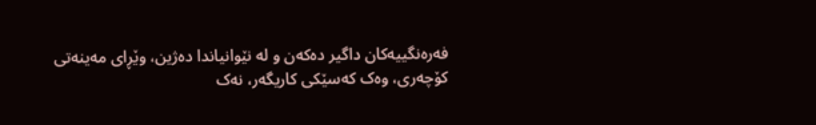فەرەنگییەکان داگیر دەکەن و لە نێوانیاندا دەژین، وێڕای مەینەتی کۆچەری، وەک کەسێکی کاریگەر، نەک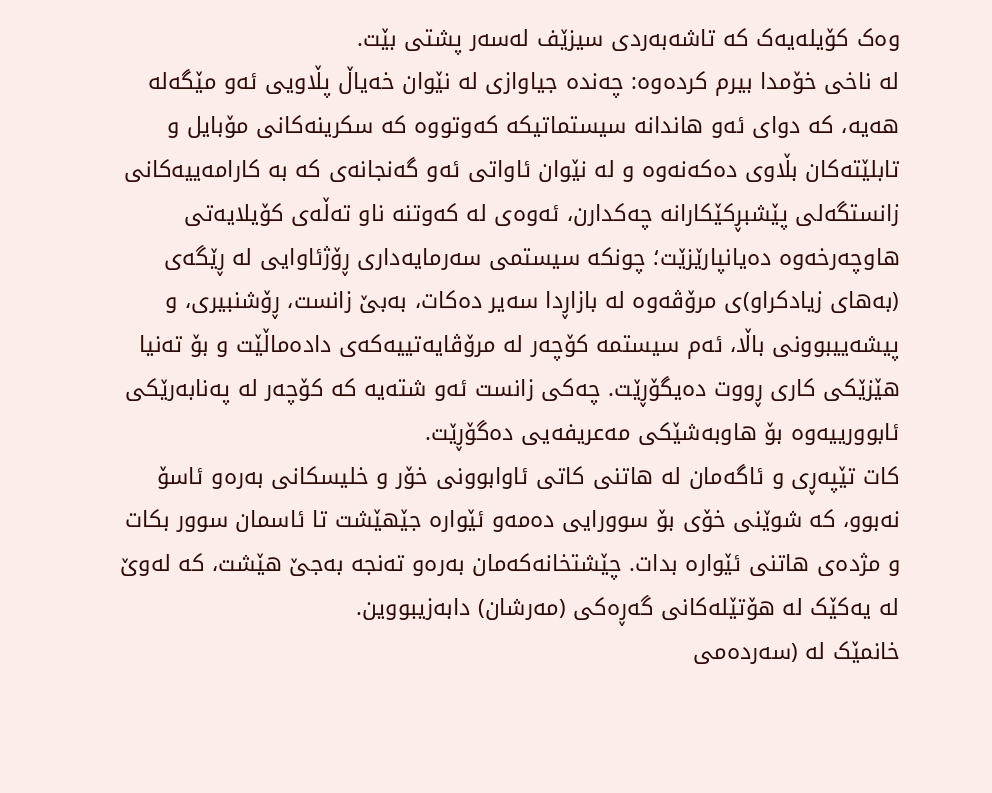وەک کۆیلەیەک کە تاشەبەردی سیزێف لەسەر پشتی بێت.
لە ناخی خۆمدا بیرم کردەوە: چەندە جیاوازی لە نێوان خه‌یاڵ پڵاویی ئەو مێگەلە هه‌یه‌، کە دوای ئەو هاندانە سیستماتیکە کەوتووە کە سكرینه‌كانی مۆبایل و تابلێتەکان بڵاوی دەکەنەوە و لە نێوان ئاواتی ئەو گەنجانەی کە بە کارامەییەکانی زانستگه‌لی پێشبڕکێکارانە چەکدارن، ئه‌وه‌ی لە کەوتنە ناو تەڵەی کۆیلایەتی هاوچەرخەوە دەیانپارێزێت؛ چونکە سیستمی سەرمایەداری ڕۆژئاوایی لە ڕێگەی (بەهای زیادکراو)ی مرۆڤەوە لە بازاڕدا سەیر دەکات، بەبێ زانست، ڕۆشنبیری، و پیشەییبوونی باڵا، ئەم سیستمە کۆچەر لە مرۆڤایەتییەکەی دادەماڵێت و بۆ ته‌نیا هێزێکی کاری ڕووت دەیگۆڕێت. چەکی زانست ئەو شتەیە کە کۆچەر لە پەنابەرێکی ئابوورییەوە بۆ هاوبه‌شێکی مەعریفەیی دەگۆڕێت.
کات تێپه‌ڕی و ئاگه‌مان له‌ هاتنی کاتی ئاوابوونی خۆر و خلیسکانی بەرەو ئاسۆ نەبوو، کە شوێنی خۆی بۆ سوورایی ده‌مه‌و ئێواره‌ جێهێشت تا ئاسمان سوور بکات و مژدەی هاتنی ئێوارە بدات. چێشتخانەکەمان بەرەو تەنجە به‌جێ هێشت، کە لەوێ لە یەکێک لە هۆتێلەکانی گەڕەکی (مەرشان) دابه‌زیبووین.
خانمێک لە (سەردەمی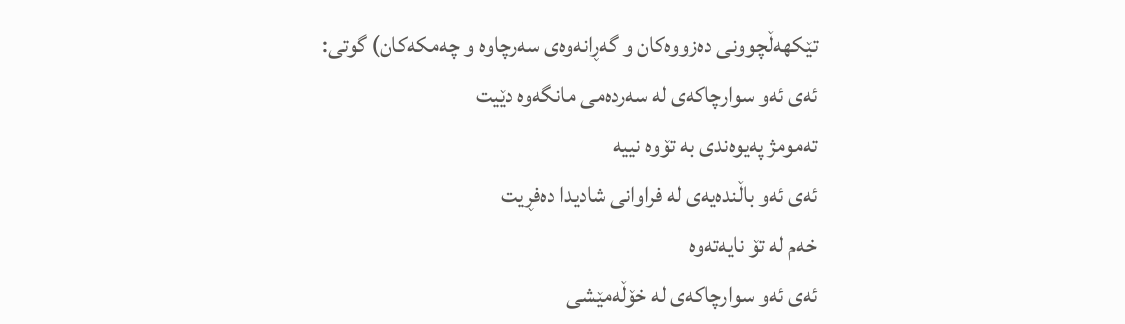تێکهەڵچوونی دەزووەکان و گەڕانەوەی سەرچاوە و چەمکەکان) گوتی:
ئەی ئەو سوارچاکەی لە سەردەمی مانگەوە دێیت
تەمومژ پەیوەندی بە تۆوە نییە
ئەی ئەو باڵندەیەی لە فراوانی شادیدا دەفڕیت
خەم لە تۆ نایەتەوە
ئەی ئەو سوارچاکەی لە خۆڵەمێشی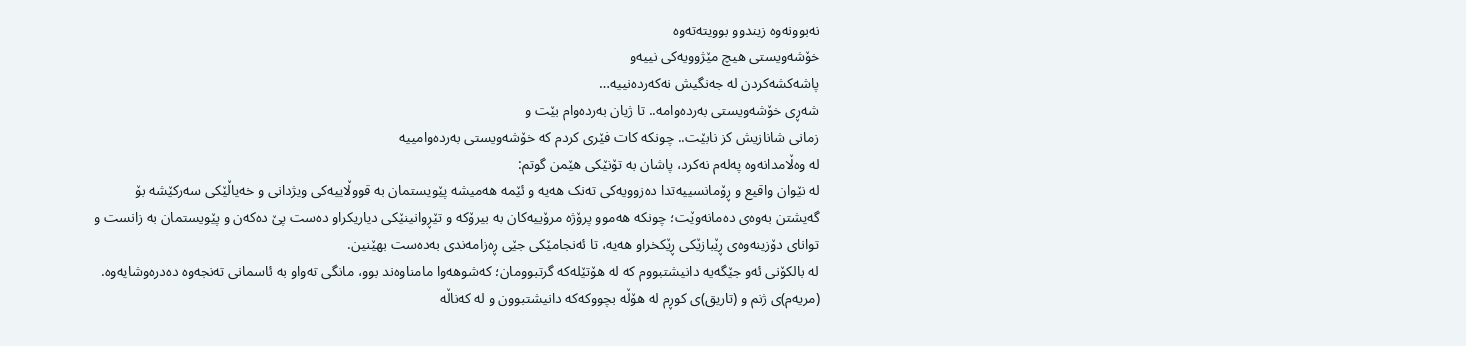نەبوونەوە زیندوو بوویتەتەوە
خۆشەویستی هیچ مێژوویەکی نییەو
پاشەکشەکردن لە جەنگیش نه‌كه‌رده‌نییە…
شەڕی خۆشەویستی بەردەوامە.. تا ژیان بەردەوام بێت و
زمانی شانازیش کز نابێت.. چونکە کات فێری کردم کە خۆشەویستی بەردەوامییە
لە وەڵامدانەوە په‌له‌م نه‌كرد، پاشان بە تۆنێکی هێمن گوتم:
لە نێوان واقیع و ڕۆمانسییەتدا دەزوویەکی تەنک هەیە و ئێمە هەمیشە پێویستمان بە قووڵاییەکی ویژدانی و خەیاڵێکی سەرکێشە بۆ گەیشتن بەوەی دەمانەوێت؛ چونکە هەموو پرۆژە مرۆییەکان بە بیرۆکە و تێڕوانینێکی دیاریکراو دەست پێ دەکەن و پێویستمان بە زانست و توانای دۆزینەوەی ڕێبازێکی ڕێکخراو هەیە، تا ئەنجامێکی جێی ڕەزامەندی بەدەست بهێنین.
لە بالکۆنی ئەو جێگه‌یە دانیشتبووم کە لە هۆتێلەکە گرتبوومان؛ کەشوهەوا مامناوەند بوو، مانگی تەواو بە ئاسمانی تەنجەوه‌ دەدرەوشایەوە. (مریەم)ی ژنم و (تاریق)ی كوڕم لە هۆڵە بچووکەکە دانیشتبوون و لە کەناڵە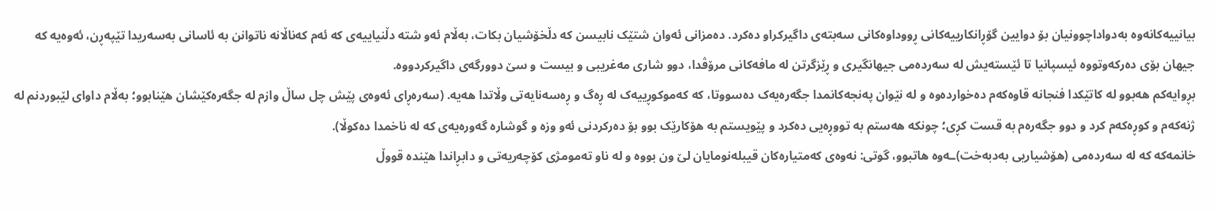بیانییەکانەوە بەدواداچوونیان بۆ دوایین گۆڕانکارییەکانی ڕووداوەکانی سه‌بته‌ی داگیرکراو دەکرد. دەمزانی ئەوان شتێک نابیسن کە دڵخۆشیان بکات، بەڵام ئەو شتە دڵنیاییەی کە ئەم کەناڵانە ناتوانن بە ئاسانی بەسەریدا تێپەڕن، ئەوەیە کە جیهان بۆی دەرکەوتووە ئیسپانیا تا ئێسته‌یش لە سەردەمی جیهانگیری و ڕێزگرتن لە مافەکانی مرۆڤدا، دوو شاری مەغریبی و بیست و سێ دوورگەی داگیرکردووە.
بڕوایه‌کم هەبوو لە کاتێکدا فنجانە قاوەکەم دەخواردەوە و لە نێوان پەنجەکانمدا جگەرەیەک دەسووتا، کە کەموکوڕییەک لە ڕەگ و ڕەسەنایەتی وڵاتدا هەیە. (سەرەڕای ئەوەی پێش چل ساڵ وازم لە جگەرەکێشان هێنابوو؛ بەڵام داوای لێبوردنم لە ژنه‌كه‌م و کوڕەکەم کرد و دوو جگەرەم بە قست کڕی؛ چونکە هەستم بە تووڕەیی دەکرد و پێویستم بە هۆکارێک بوو بۆ دەرکردنی ئەو وزە و گوشارە گەورەیەی کە لە ناخمدا دەکوڵا).
خانمەکە کە لە سەردەمی (هۆشیاریی بەدبەخت)ـەوە هاتبوو، گوتی: نەوەی کەمتیارەکان قیبلەنومایان لێ ون بووە و لە ناو تەمومژی کۆچەریه‌تی و دابڕاندا هێندە قووڵ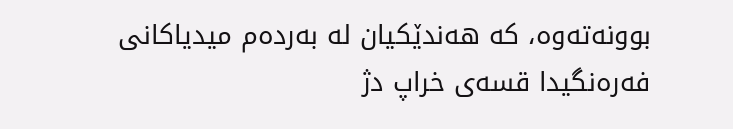بوونەتەوە، کە هەندێکیان لە بەردەم میدیاکانی فەرەنگیدا قسەی خراپ دژ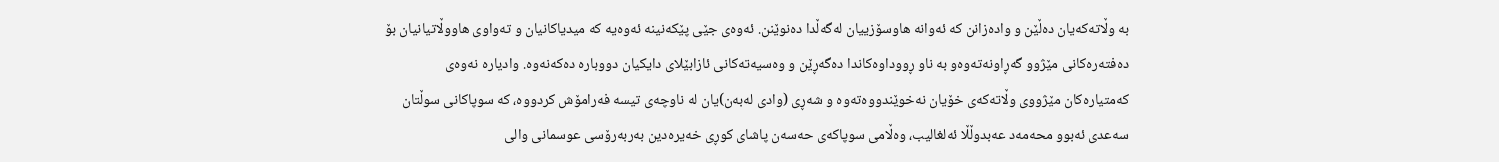بە وڵاتەکەیان دەڵێن و وادەزانن کە ئه‌وانه‌ هاوسۆزییان لەگەڵدا دەنوێنن. ئەوەی جێی پێکەنینە ئەوەیە کە میدیاکانیان و تەواوی هاووڵاتیانیان بۆ دەفتەرەکانی مێژوو گەڕاونەتەوەو بە ناو ڕووداوەکاندا دەگەڕێن و وەسیەتەکانی ئازابێلای دایکیان دووبارە دەکەنەوە. وادیارە نەوەی کەمتیارەکان مێژووی وڵاتەکەی خۆیان نەخوێندووەتەوە و شەڕی (وادی لەبەن)یان لە ناوچەی تیسە فەرامۆش کردووە، کە سوپاکانی سوڵتان سەعدی ئەبوو محەمەد عەبدوڵڵا ئەلغالیب، وەڵامی سوپاکەی حەسەن پاشای کوڕی خەیرەدین بەربەرۆسی عوسمانی والی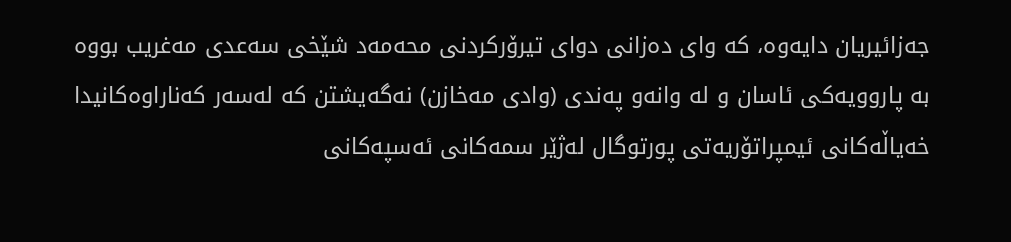جەزائیریان دایەوە، کە وای دەزانی دوای تیرۆرکردنی محەمەد شێخی سەعدی مەغریب بووە بە پاروویەکی ئاسان و له‌ وانەو په‌ندی (وادی مەخازن) نەگەیشتن کە لەسەر کەناراوەکانیدا خه‌یاڵه‌کانی ئیمپراتۆریەتی پورتوگال لەژێر سمەکانی ئەسپەکانی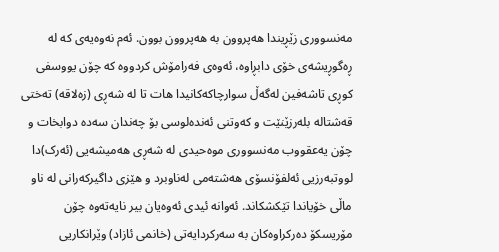مەنسووری زێڕیندا هه‌پروون به‌ هه‌پروون بوون. ئەم نەوەیەی کە لە ڕەگوڕیشه‌ی خۆی دابڕاوە، ئەوەی فەرامۆش کردووە کە چۆن یووسفی کوڕی تاشەفین لەگەڵ سوارچاکەکانیدا هات تا لە شەڕی (زەلاقە) تەختی قەشتالە بله‌رزێنێت و کەوتنی ئەندەلوسی بۆ چەندان سەدە دوابخات و چۆن یەعقووب مەنسووری موەحیدی لە شەڕی هەمیشەیی (ئەرک)دا لووتبەرزیی ئەلفۆنسۆی هەشتەمی لەناوبرد و هێزی داگیرکەرانی لە ناو ماڵی خۆیاندا تێکشکاند. ئەوانە ئیدی ئه‌وه‌یان بیر نایه‌ته‌وه‌ چۆن مۆریسکۆ دەرکراوەکان بە سەرکردایەتی (خانمی ئازاد) وێرانکاریی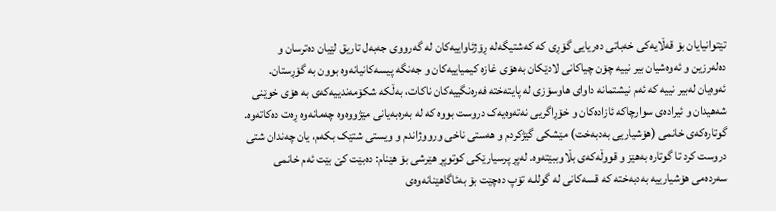تێتوانیایان بۆ قەڵایەکی خه‌باتی دەریایی گۆڕی کە کەشتیگەلە ڕۆژئاواییەکان لە گەرووی جەبەل تاریق لێیان ده‌ترسان و دەلەرزین و ئه‌وه‌شیان بیر نییه‌ چۆن چیاکانی لادێكان به‌هۆی غازە کیمیاییەکان و جەنگە پیسەکانیانه‌وه‌ بوون به‌ گۆڕستان. ئه‌وه‌یان له‌بیر نییه‌ کە ئەم نیشتمانە داوای هاوسۆزی لە پایتەختە فەرەنگییەكان ناکات، بەڵکه‌ شکۆمەندییەکەی بە هۆی خوێنی شەهیدان و ئیرادەی سوارچاکە ئازادەکان و خۆڕاگریی نەتەوەیەک دروست بووە کە لە بەرەبەیانی مێژووەوە چەمانەوە ڕەت دەکاتەوە.
گوتارەکەی خانمی (هۆشیاریی بەدبەخت) مێشکی گێژكردم و هەستی ناخی ورووژاندم و ویستی شتێک بكه‌م، یان چەندان شتی دروست کرد تا گوتارە بەهێز و قووڵەکەی بڵاوببێته‌وه‌. لەپڕ پرسیارێکی کوتوپڕ هێرشی بۆ هێنام: دەبێت کێ بێت ئەم خانمی سەردەمی هۆشیارییە بەدبەختە کە قسەکانی لە گوللـە تۆپ دەچێت بۆ بەئاگاهێنانەوەی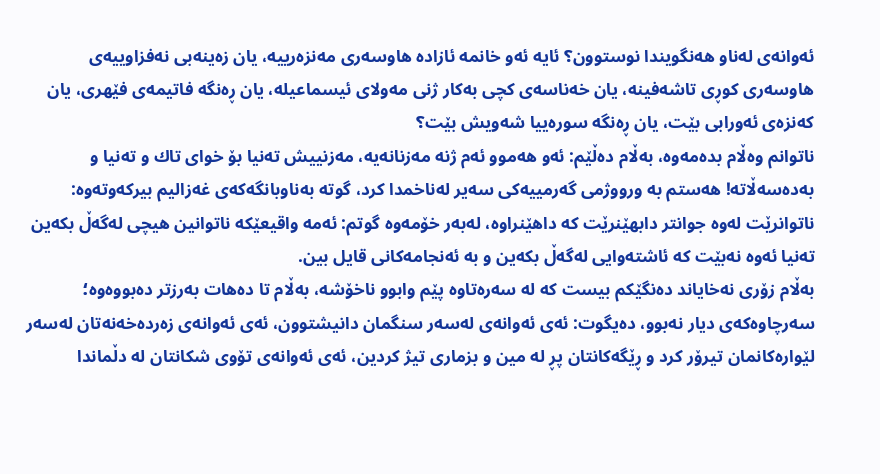ئەوانەی لەناو هەنگویندا نوستوون؟ ئایه‌ ئەو خانمه‌ ئازاده‌ هاوسەری مەنزەرییە، یان زەینەبی نەفزاوییەی هاوسەری کوڕی تاشەفینە، یان خەناسەی کچی بەکار ژنی مەولای ئیسماعیلە، یان ڕەنگە فاتیمەی فێهری، یان کەنزەی ئەورابی بێت، یان ڕەنگە سورەییا شەویش بێت؟
ناتوانم وەڵام بده‌مه‌وه‌، بەڵام دەڵێم: ئەو هەموو ئەم ژنە مەزنانەیە، مەزنییش ته‌نیا بۆ خوای تاك و ته‌نیا و بەدەسەڵاتە! هەستم بە ورووژمی گەرمییەکی سەیر لەناخمدا کرد، گوتە بەناوبانگەکەی غەزالیم بیركه‌وته‌وه‌: ناتوانرێت لەوە جوانتر دابهێنرێت کە داهێنراوە، لەبەر خۆمەوە گوتم: ئەمە واقیعێکە ناتوانین هیچی له‌گه‌ڵ بكه‌ین ته‌نیا ئه‌وه‌ نه‌بێت كه‌ ئاشتەوایی له‌گه‌ڵ بكه‌ین و بە ئەنجامەکانی قایل بین.
بەڵام زۆری نەخایاند دەنگێکم بیست کە لە سەرەتاوه‌ پێم وابوو ناخۆشە، بەڵام تا ده‌هات به‌رزتر ده‌بووه‌وه‌؛ سەرچاوەکەی دیار نه‌بوو، دەیگوت: ئەی ئەوانەی لەسەر سنگمان دانیشتوون، ئەی ئەوانەی زەردەخەنەتان لەسەر لێوارەکانمان تیرۆر کرد و ڕێگه‌کانتان پڕ لە مین و بزماری تیژ كردین، ئەی ئەوانەی تۆوی شکانتان لە دڵماندا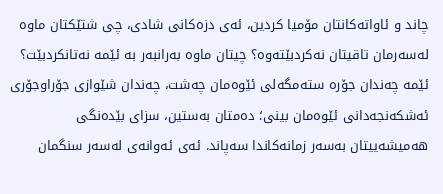چاند و ئاواتەکانتان مۆمیا کردین، ئەی دزەکانی شادی، چی شتێکتان ماوه‌ لەسەرمان تاقیتان نه‌كردبێته‌وه‌؟ چیتان ماوه‌ به‌رانبه‌ر به‌ ئێمه‌ نەتانکردبێت؟ ئێمە چه‌ندان جۆرە سته‌مگه‌لی ئێوه‌مان چەشت، چه‌ندان شێوازی جۆراوجۆری ئەشکەنجەدانی ئێوەمان بینی؛ دەمتان بەستین، سزای بێدەنگی هه‌میشه‌ییتان بەسەر زمانەکاندا سەپاند. ئەی ئەوانەی لەسەر سنگمان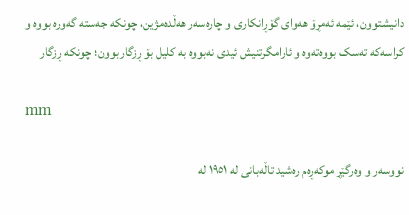دانیشتوون، ئێمە ئەمڕۆ هەوای گۆڕانکاری و چاره‌سه‌ر هەڵدەمژین، چونکە جەستە گەورە بووە و کراسەکە تەسک بووەتەوە و ئارامگرتنیش ئیدی نەبووە بە کلیل بۆ ڕزگاربوون؛ چونکە ڕزگار

mm

نووسەر و وەرگێڕ موکەڕەم رەشید تاڵەبانی لە ١٩٥١ لە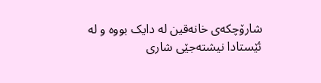شارۆچکەی خانەقین لە دایک بووە و لە ئێستادا نیشتەجێی شاری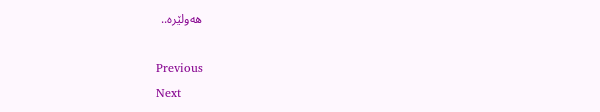هەولێرە..

Previous
Next